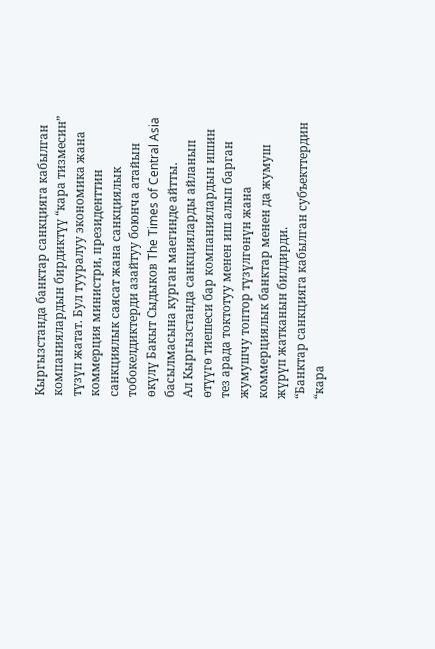Кыргызстанда банктар санкцияга кабылган компаниялардын бирдиктүү “кара тизмесин” түзүп жатат. Бул тууралуу экономика жана коммерция министри, президенттин санкциялык саясат жана санкциялык тобокелдиктерди азайтуу боюнча атайын өкүлү Бакыт Сыдыков The Times of Central Asia басылмасына курган маегинде айтты.
Ал Кыргызстанда санкцияларды айланып өтүүгө тиешеси бар компаниялардын ишин тез арада токтотуу менен иш алып барган жумушчу топтор түзүлгөнүн жана коммерциялык банктар менен да жумуш жүрүп жатканын билдирди.
“Банктар санкцияга кабылган субъекттердин “кара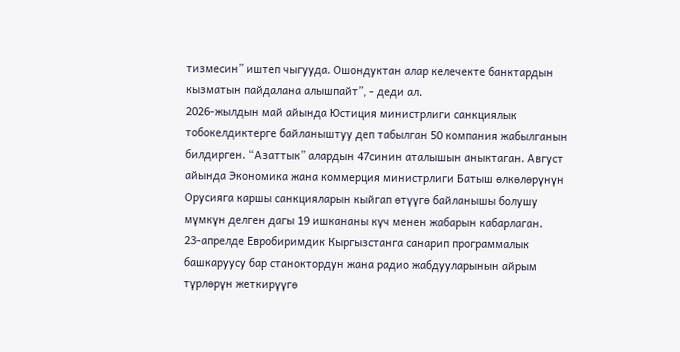тизмесин” иштеп чыгууда. Ошондуктан алар келечекте банктардын кызматын пайдалана алышпайт”, - деди ал.
2026-жылдын май айында Юстиция министрлиги санкциялык тобокелдиктерге байланыштуу деп табылган 50 компания жабылганын билдирген. “Азаттык” алардын 47синин аталышын аныктаган. Август айында Экономика жана коммерция министрлиги Батыш өлкөлөрүнүн Орусияга каршы санкцияларын кыйгап өтүүгө байланышы болушу мүмкүн делген дагы 19 ишкананы күч менен жабарын кабарлаган.
23-апрелде Евробиримдик Кыргызстанга санарип программалык башкаруусу бар станоктордун жана радио жабдууларынын айрым түрлөрүн жеткирүүгө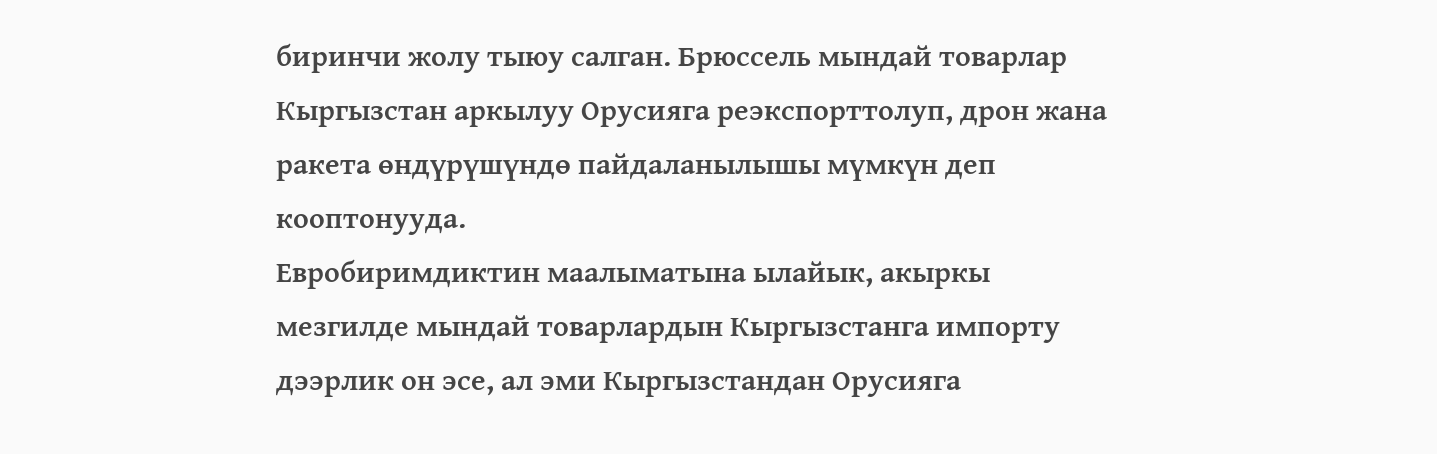биринчи жолу тыюу салган. Брюссель мындай товарлар Кыргызстан аркылуу Орусияга реэкспорттолуп, дрон жана ракета өндүрүшүндө пайдаланылышы мүмкүн деп кооптонууда.
Евробиримдиктин маалыматына ылайык, акыркы мезгилде мындай товарлардын Кыргызстанга импорту дээрлик он эсе, ал эми Кыргызстандан Орусияга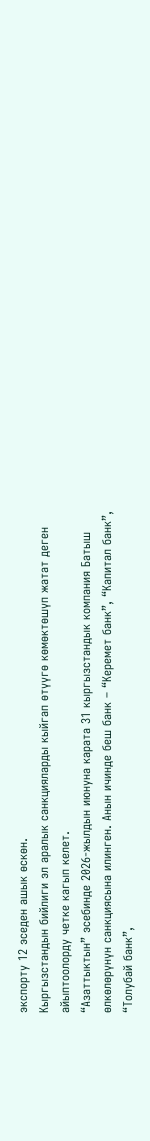экспорту 12 эседен ашык өскөн.
Кыргызстандын бийлиги эл аралык санкцияларды кыйгап өтүүгө көмөктөшүп жатат деген айыптоолорду четке кагып келет.
“Азаттыктын” эсебинде 2026-жылдын июнуна карата 31 кыргызстандык компания Батыш өлкөлөрүнүн санкциясына илинген. Анын ичинде беш банк – “Керемет банк”, “Капитал банк”, “Толубай банк”,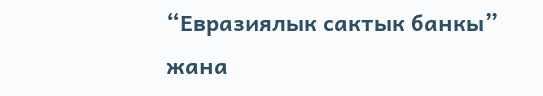“Евразиялык сактык банкы” жана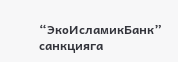“ЭкоИсламикБанк” санкцияга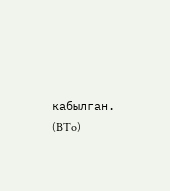кабылган. (BTo)